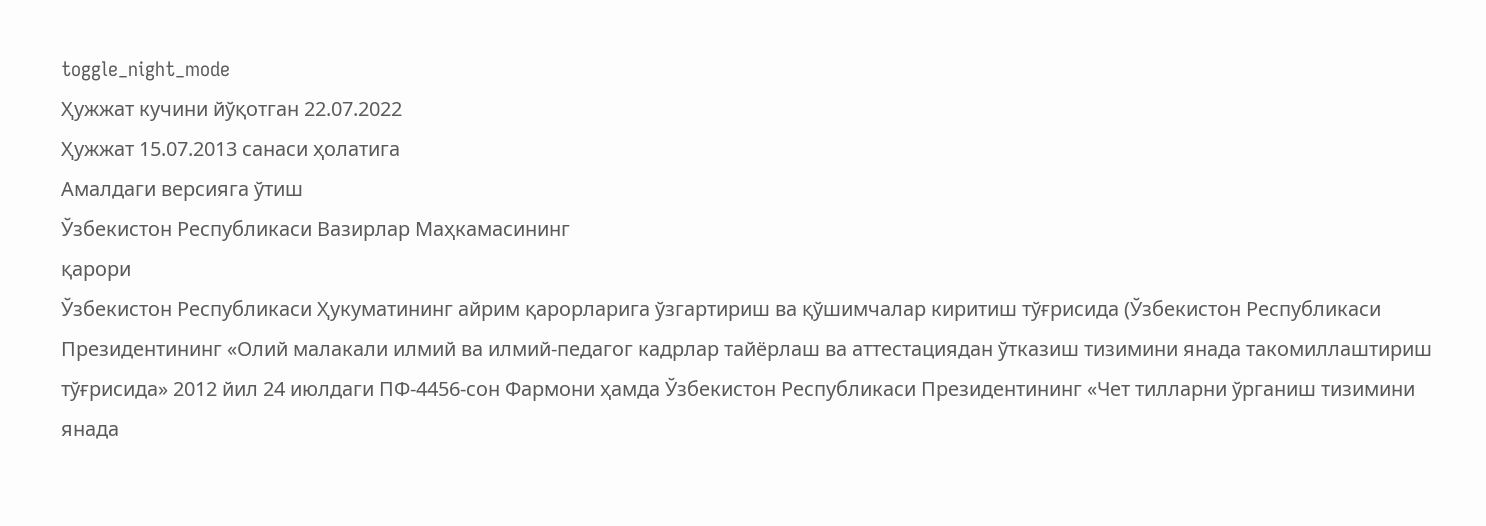toggle_night_mode
Ҳужжат кучини йўқотган 22.07.2022
Ҳужжат 15.07.2013 санаси ҳолатига
Амалдаги версияга ўтиш
Ўзбекистон Республикаси Вазирлар Маҳкамасининг
қарори
Ўзбекистон Республикаси Ҳукуматининг айрим қарорларига ўзгартириш ва қўшимчалар киритиш тўғрисида (Ўзбекистон Республикаси Президентининг «Олий малакали илмий ва илмий-педагог кадрлар тайёрлаш ва аттестациядан ўтказиш тизимини янада такомиллаштириш тўғрисида» 2012 йил 24 июлдаги ПФ-4456-сон Фармони ҳамда Ўзбекистон Республикаси Президентининг «Чет тилларни ўрганиш тизимини янада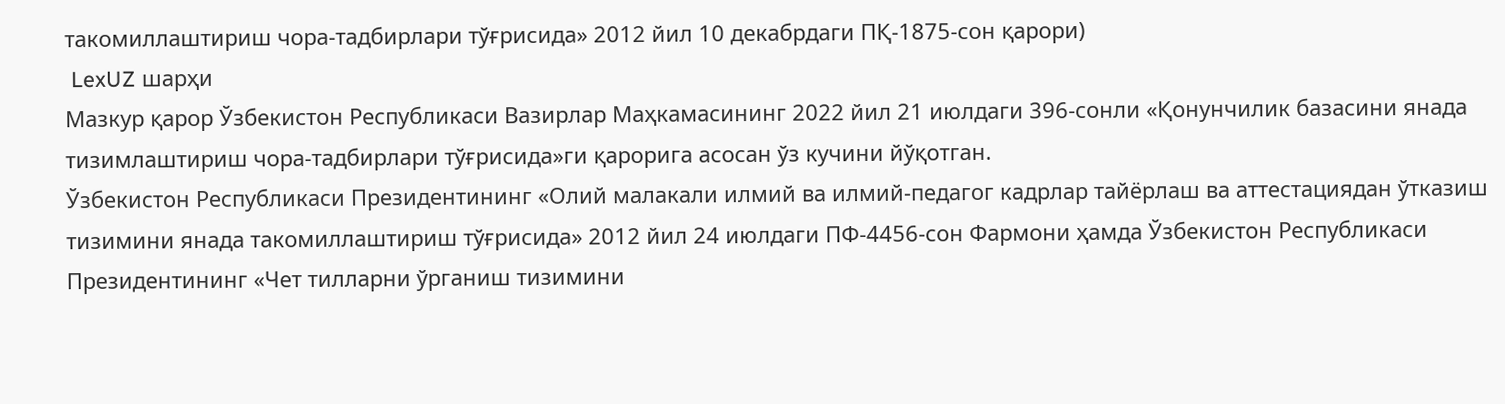такомиллаштириш чора-тадбирлари тўғрисида» 2012 йил 10 декабрдаги ПҚ-1875-сон қарори)
 LexUZ шарҳи
Мазкур қарор Ўзбекистон Республикаси Вазирлар Маҳкамасининг 2022 йил 21 июлдаги 396-сонли «Қонунчилик базасини янада тизимлаштириш чора-тадбирлари тўғрисида»ги қарорига асосан ўз кучини йўқотган.
Ўзбекистон Республикаси Президентининг «Олий малакали илмий ва илмий-педагог кадрлар тайёрлаш ва аттестациядан ўтказиш тизимини янада такомиллаштириш тўғрисида» 2012 йил 24 июлдаги ПФ-4456-сон Фармони ҳамда Ўзбекистон Республикаси Президентининг «Чет тилларни ўрганиш тизимини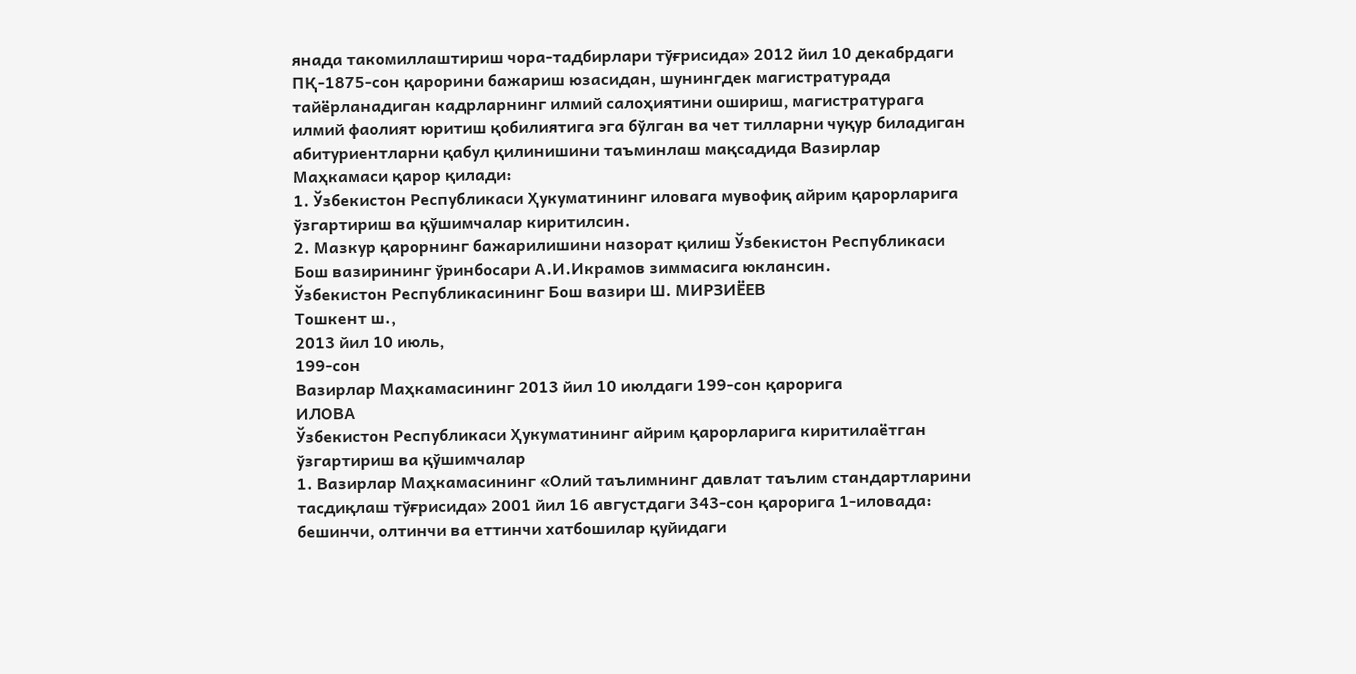янада такомиллаштириш чора-тадбирлари тўғрисида» 2012 йил 10 декабрдаги ПҚ-1875-сон қарорини бажариш юзасидан, шунингдек магистратурада тайёрланадиган кадрларнинг илмий салоҳиятини ошириш, магистратурага илмий фаолият юритиш қобилиятига эга бўлган ва чет тилларни чуқур биладиган абитуриентларни қабул қилинишини таъминлаш мақсадида Вазирлар Маҳкамаси қарор қилади:
1. Ўзбекистон Республикаси Ҳукуматининг иловага мувофиқ айрим қарорларига ўзгартириш ва қўшимчалар киритилсин.
2. Мазкур қарорнинг бажарилишини назорат қилиш Ўзбекистон Республикаси Бош вазирининг ўринбосари А.И.Икрамов зиммасига юклансин.
Ўзбекистон Республикасининг Бош вазири Ш. МИРЗИЁЕВ
Тошкент ш.,
2013 йил 10 июль,
199-сон
Вазирлар Маҳкамасининг 2013 йил 10 июлдаги 199-сон қарорига
ИЛОВА
Ўзбекистон Республикаси Ҳукуматининг айрим қарорларига киритилаётган ўзгартириш ва қўшимчалар
1. Вазирлар Маҳкамасининг «Олий таълимнинг давлат таълим стандартларини тасдиқлаш тўғрисида» 2001 йил 16 августдаги 343-сон қарорига 1-иловада:
бешинчи, олтинчи ва еттинчи хатбошилар қуйидаги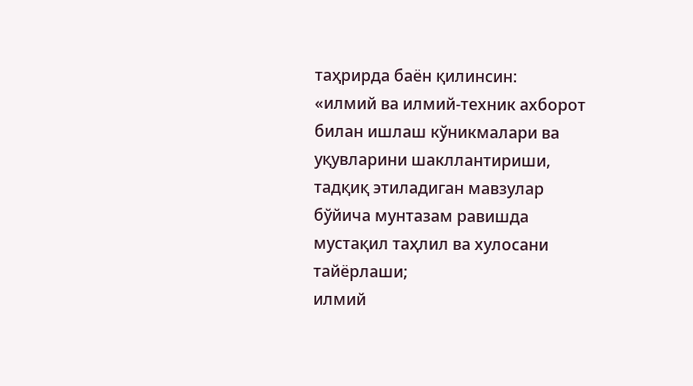таҳрирда баён қилинсин:
«илмий ва илмий-техник ахборот билан ишлаш кўникмалари ва уқувларини шакллантириши, тадқиқ этиладиган мавзулар бўйича мунтазам равишда мустақил таҳлил ва хулосани тайёрлаши;
илмий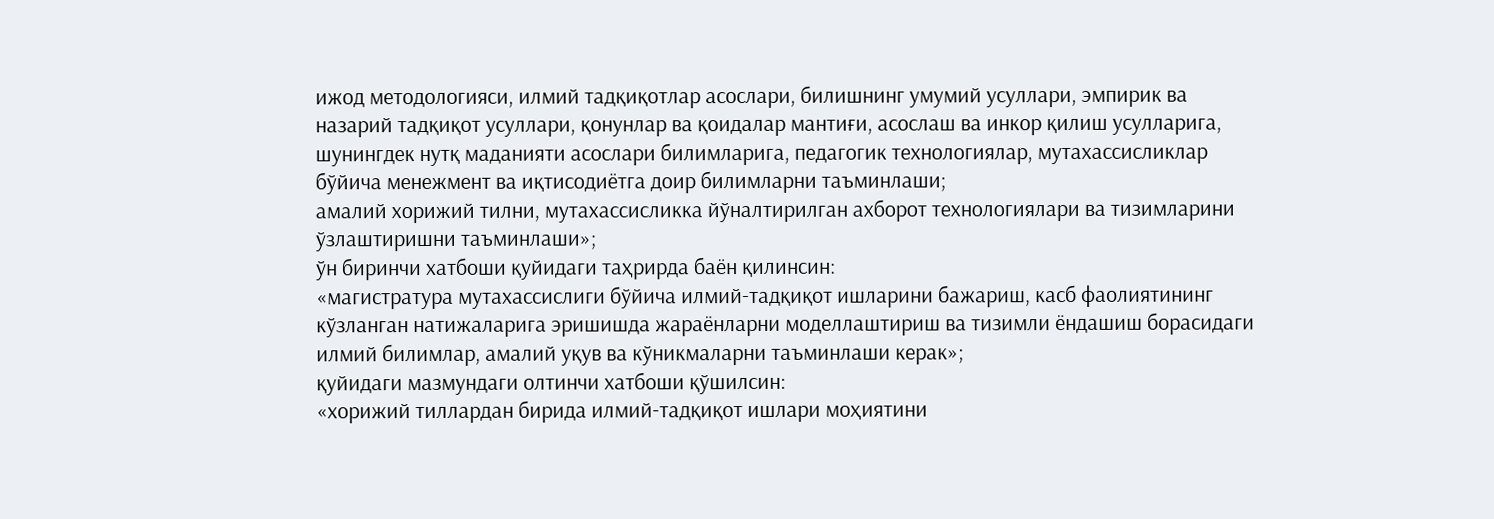ижод методологияси, илмий тадқиқотлар асослари, билишнинг умумий усуллари, эмпирик ва назарий тадқиқот усуллари, қонунлар ва қоидалар мантиғи, асослаш ва инкор қилиш усулларига, шунингдек нутқ маданияти асослари билимларига, педагогик технологиялар, мутахассисликлар бўйича менежмент ва иқтисодиётга доир билимларни таъминлаши;
амалий хорижий тилни, мутахассисликка йўналтирилган ахборот технологиялари ва тизимларини ўзлаштиришни таъминлаши»;
ўн биринчи хатбоши қуйидаги таҳрирда баён қилинсин:
«магистратура мутахассислиги бўйича илмий-тадқиқот ишларини бажариш, касб фаолиятининг кўзланган натижаларига эришишда жараёнларни моделлаштириш ва тизимли ёндашиш борасидаги илмий билимлар, амалий уқув ва кўникмаларни таъминлаши керак»;
қуйидаги мазмундаги олтинчи хатбоши қўшилсин:
«хорижий тиллардан бирида илмий-тадқиқот ишлари моҳиятини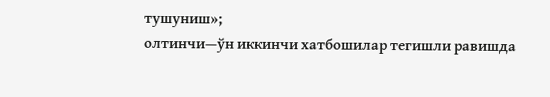тушуниш»;
олтинчи—ўн иккинчи хатбошилар тегишли равишда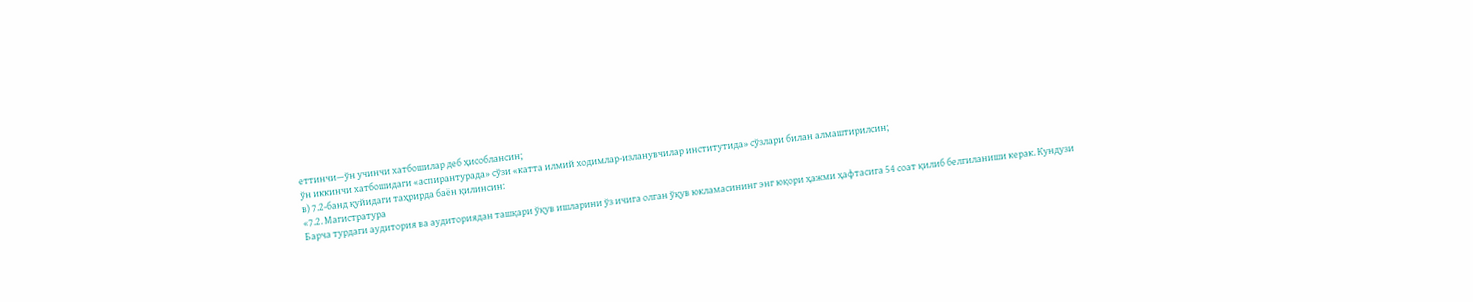еттинчи—ўн учинчи хатбошилар деб ҳисоблансин;
ўн иккинчи хатбошидаги «аспирантурада» сўзи «катта илмий ходимлар-изланувчилар институтида» сўзлари билан алмаштирилсин;
в) 7.2-банд қуйидаги таҳрирда баён қилинсин:
«7.2. Магистратура
Барча турдаги аудитория ва аудиториядан ташқари ўқув ишларини ўз ичига олган ўқув юкламасининг энг юқори ҳажми ҳафтасига 54 соат қилиб белгиланиши керак. Кундузи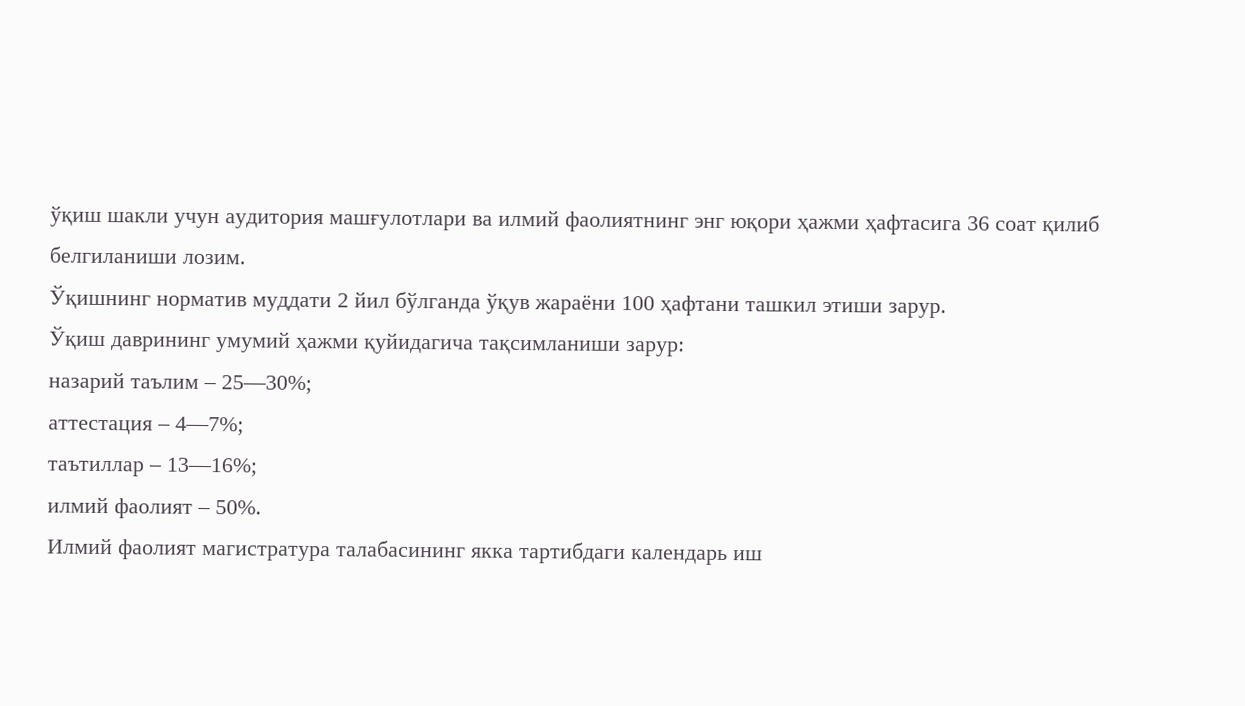ўқиш шакли учун аудитория машғулотлари ва илмий фаолиятнинг энг юқори ҳажми ҳафтасига 36 соат қилиб белгиланиши лозим.
Ўқишнинг норматив муддати 2 йил бўлганда ўқув жараёни 100 ҳафтани ташкил этиши зарур.
Ўқиш даврининг умумий ҳажми қуйидагича тақсимланиши зарур:
назарий таълим – 25—30%;
аттестация – 4—7%;
таътиллар – 13—16%;
илмий фаолият – 50%.
Илмий фаолият магистратура талабасининг якка тартибдаги календарь иш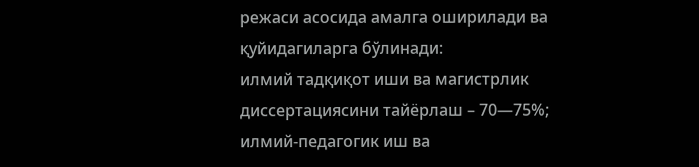режаси асосида амалга оширилади ва қуйидагиларга бўлинади:
илмий тадқиқот иши ва магистрлик диссертациясини тайёрлаш – 70—75%;
илмий-педагогик иш ва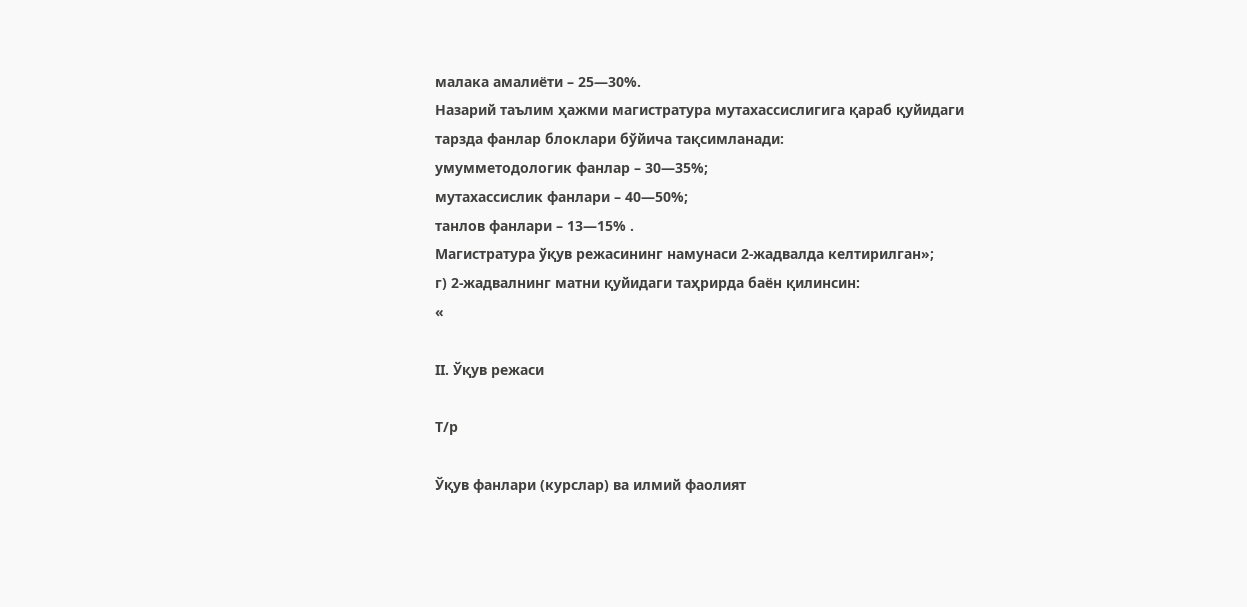малака амалиёти – 25—30%.
Назарий таълим ҳажми магистратура мутахассислигига қараб қуйидаги тарзда фанлар блоклари бўйича тақсимланади:
умумметодологик фанлар – 30—35%;
мутахассислик фанлари – 40—50%;
танлов фанлари – 13—15% .
Магистратура ўқув режасининг намунаси 2-жадвалда келтирилган»;
г) 2-жадвалнинг матни қуйидаги таҳрирда баён қилинсин:
«

II. Ўқув режаси

Т/р

Ўқув фанлари (курслар) ва илмий фаолият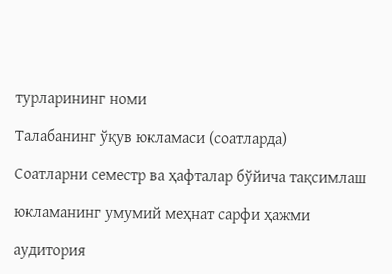турларининг номи

Талабанинг ўқув юкламаси (соатларда)

Соатларни семестр ва ҳафталар бўйича тақсимлаш

юкламанинг умумий меҳнат сарфи ҳажми

аудитория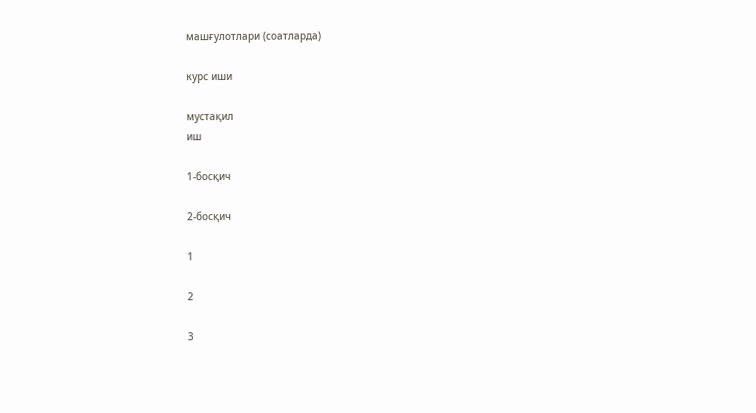машғулотлари (соатларда)

курс иши

мустақил
иш

1-босқич

2-босқич

1

2

3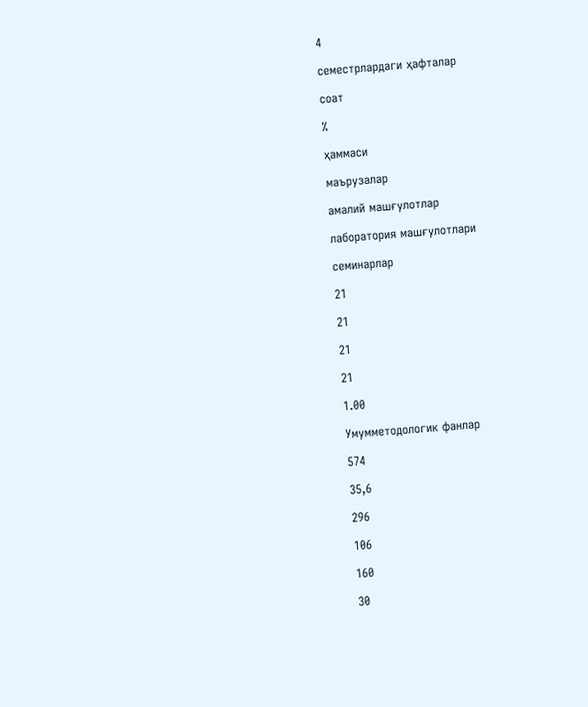4

семестрлардаги ҳафталар

соат

%

ҳаммаси

маърузалар

амалий машғулотлар

лаборатория машғулотлари

семинарлар

21

21

21

21

1.00

Умумметодологик фанлар

574

35,6

296

106

160

30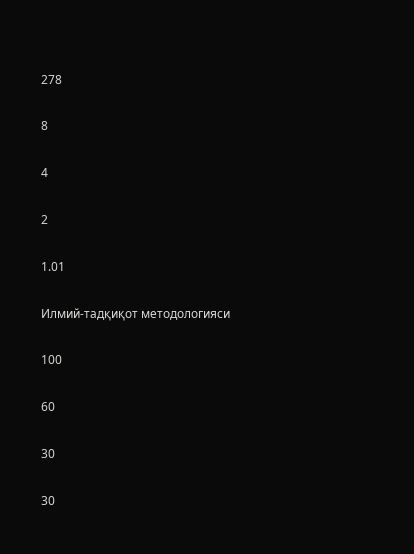278

8

4

2

1.01

Илмий-тадқиқот методологияси

100

60

30

30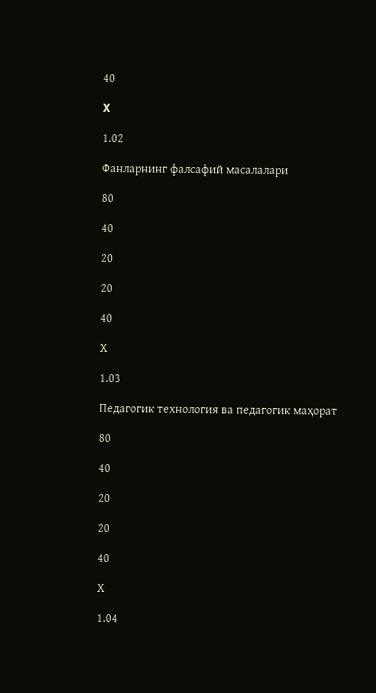40

X

1.02

Фанларнинг фалсафий масалалари

80

40

20

20

40

Х

1.03

Педагогик технология ва педагогик маҳорат

80

40

20

20

40

Х

1.04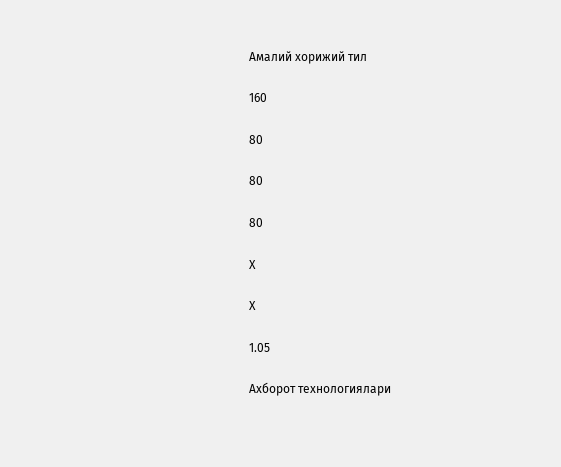Амалий хорижий тил

160

80

80

80

Х

Х

1.05

Ахборот технологиялари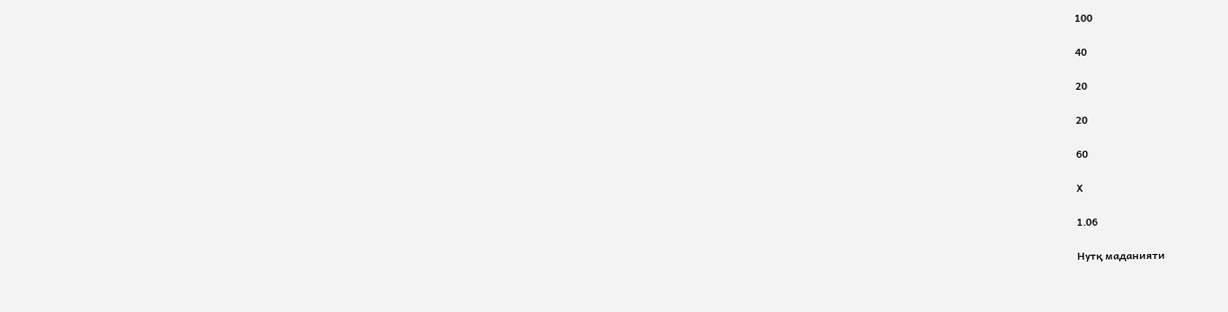100

40

20

20

60

Х

1.06

Нутқ маданияти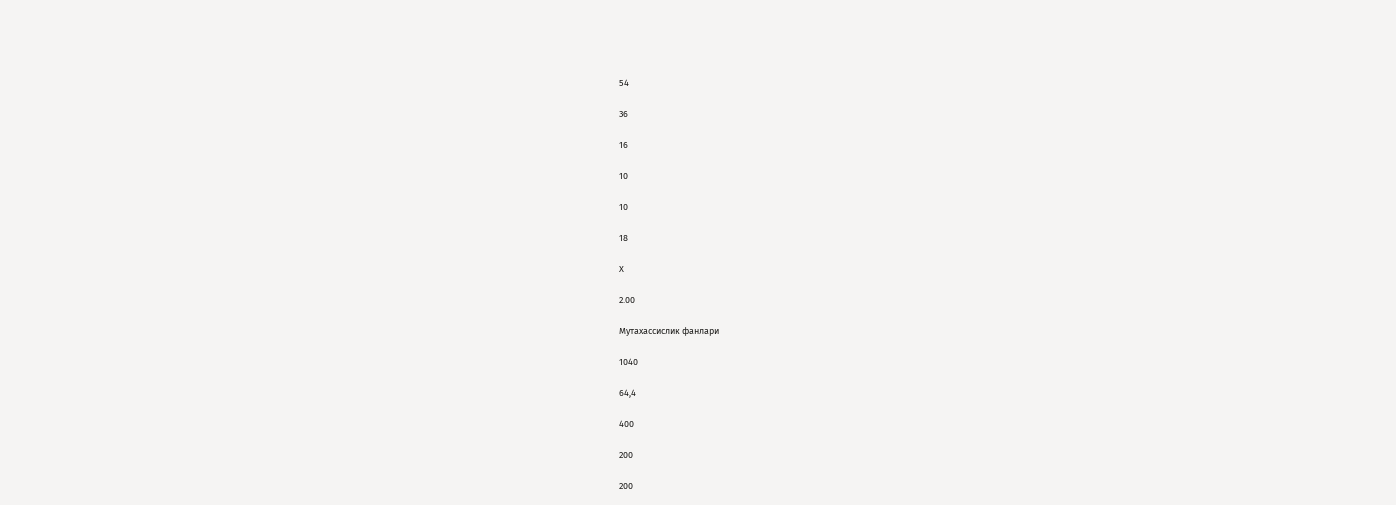54

36

16

10

10

18

Х

2.00

Мутахассислик фанлари

1040

64,4

400

200

200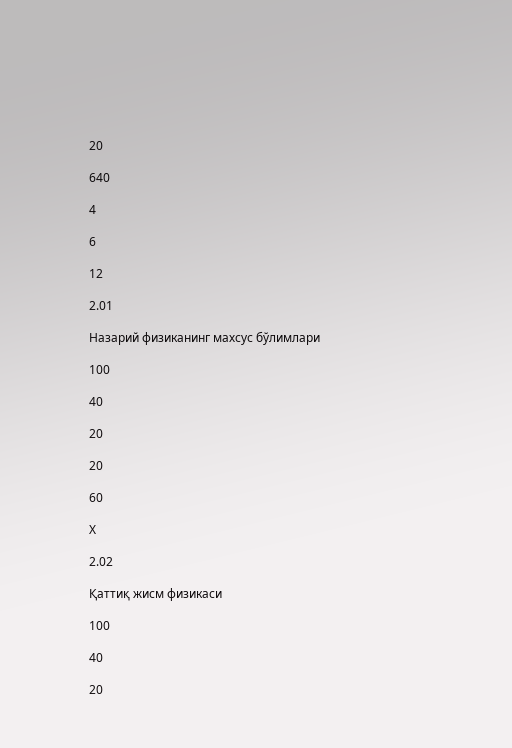20

640

4

6

12

2.01

Назарий физиканинг махсус бўлимлари

100

40

20

20

60

Х

2.02

Қаттиқ жисм физикаси

100

40

20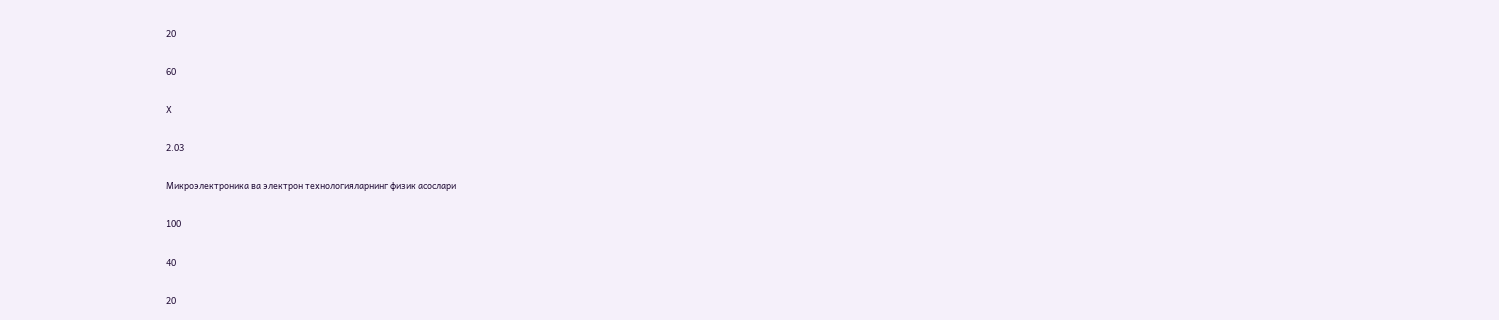20

60

Х

2.03

Микроэлектроника ва электрон технологияларнинг физик асослари

100

40

20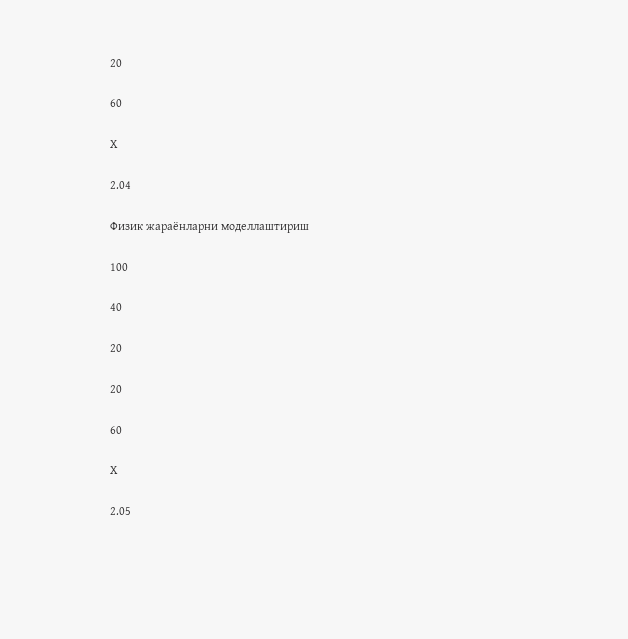20

60

Х

2.04

Физик жараёнларни моделлаштириш

100

40

20

20

60

Х

2.05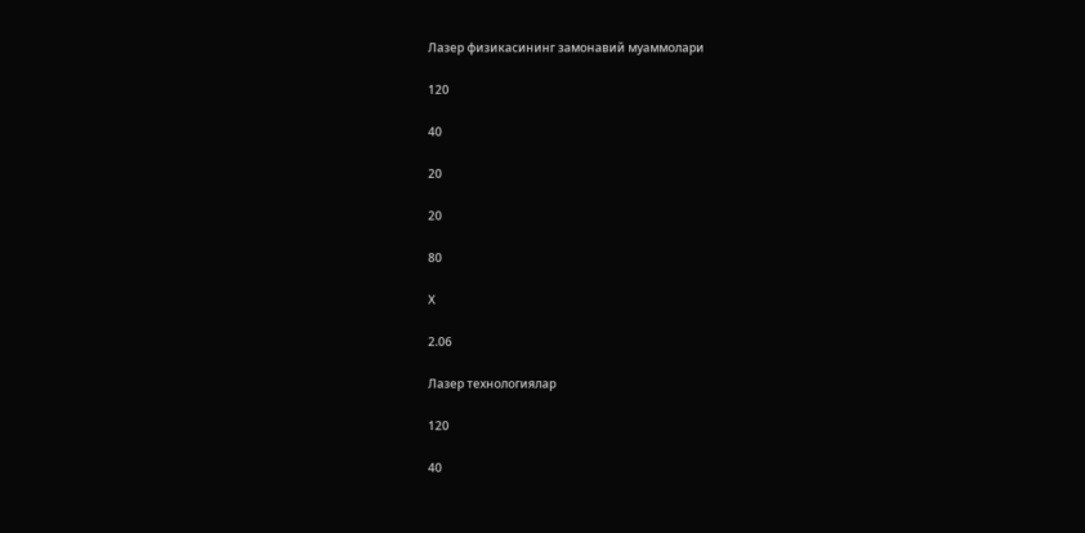Лазер физикасининг замонавий муаммолари

120

40

20

20

80

Х

2.06

Лазер технологиялар

120

40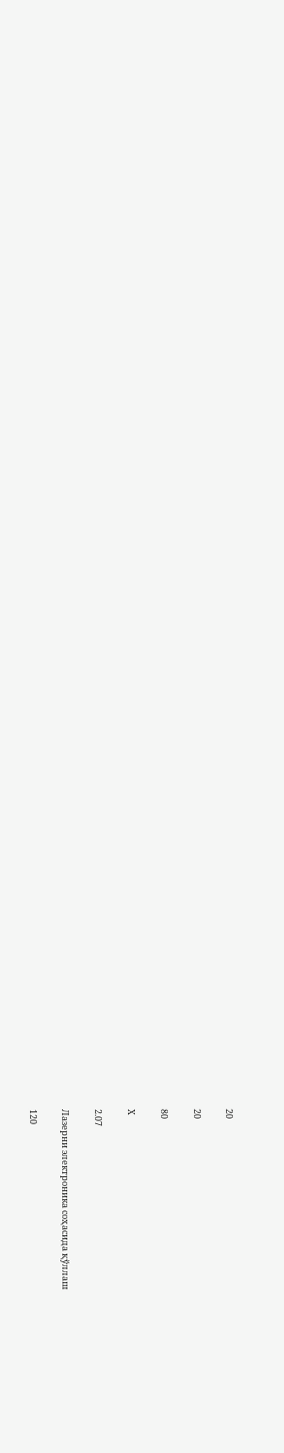20

20

80

Х

2.07

Лазерни электроника соҳасида қўллаш

120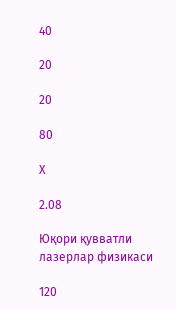40

20

20

80

Х

2.08

Юқори қувватли лазерлар физикаси

120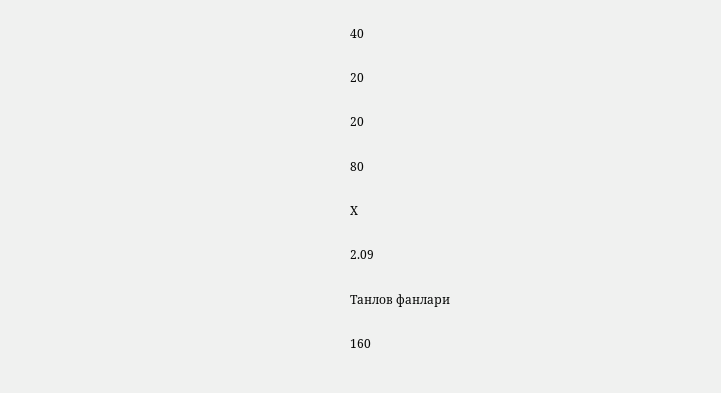40

20

20

80

Х

2.09

Танлов фанлари

160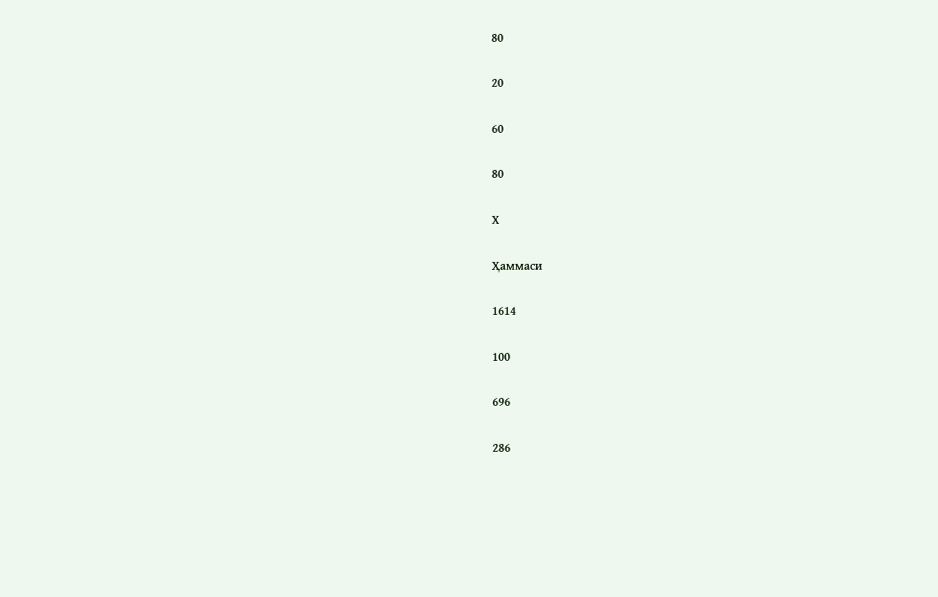80

20

60

80

Х

Ҳаммаси

1614

100

696

286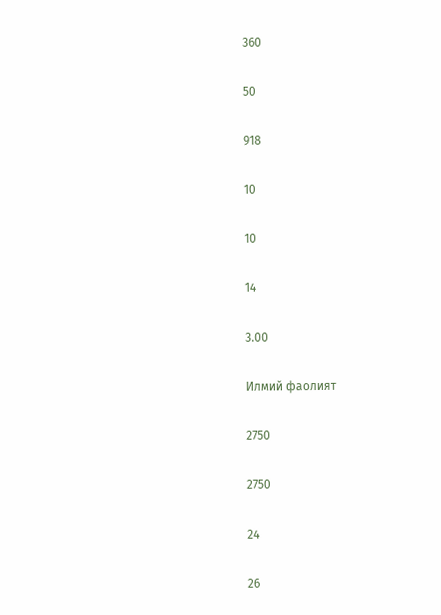360

50

918

10

10

14

3.00

Илмий фаолият

2750

2750

24

26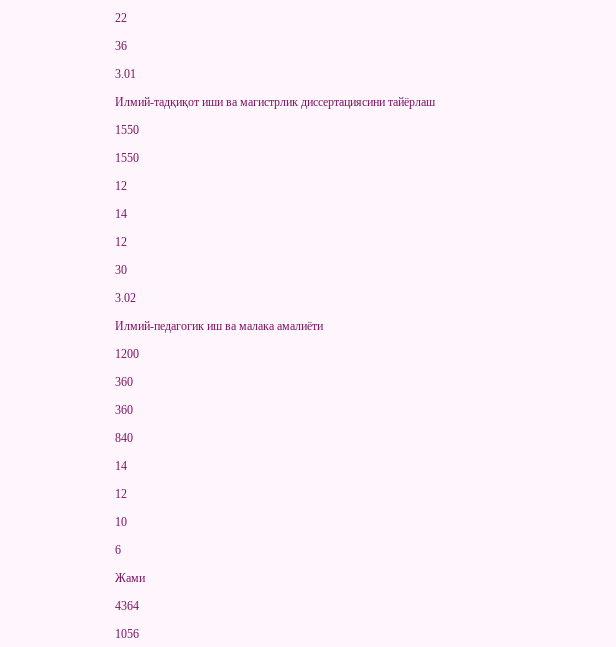22

36

3.01

Илмий-тадқиқот иши ва магистрлик диссертациясини тайёрлаш

1550

1550

12

14

12

30

3.02

Илмий-педагогик иш ва малака амалиёти

1200

360

360

840

14

12

10

6

Жами

4364

1056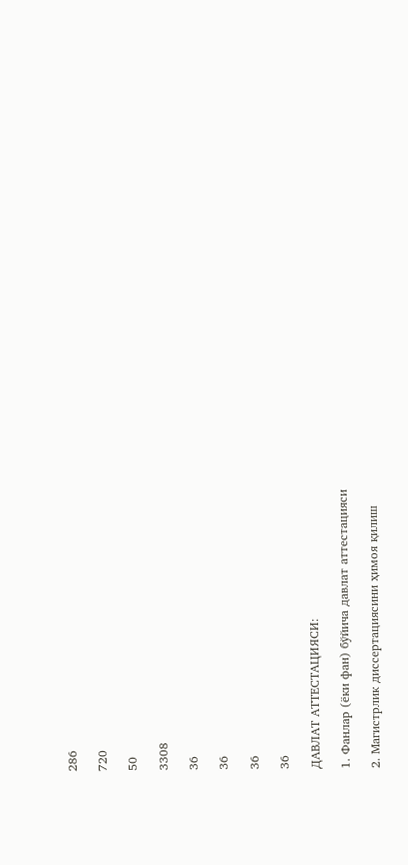286

720

50

3308

36

36

36

36

ДАВЛАТ АТТЕСТАЦИЯСИ:

1. Фанлар (ёки фан) бўйича давлат аттестацияси

2. Магистрлик диссертациясини ҳимоя қилиш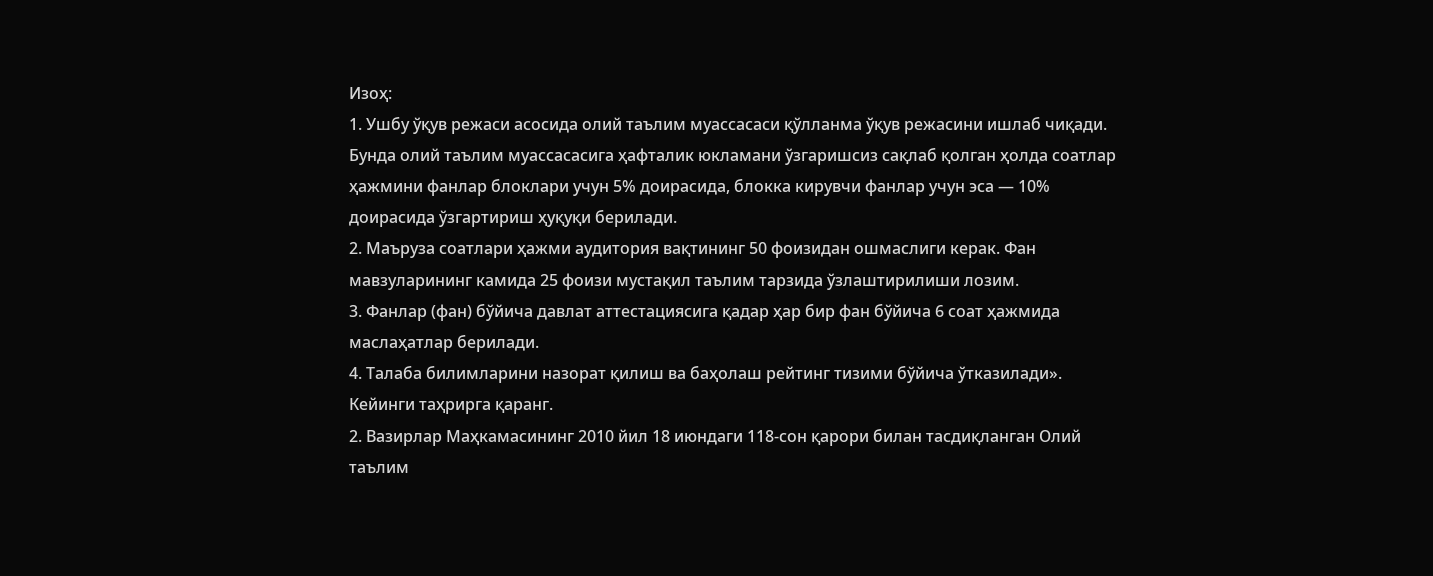Изоҳ:
1. Ушбу ўқув режаси асосида олий таълим муассасаси қўлланма ўқув режасини ишлаб чиқади. Бунда олий таълим муассасасига ҳафталик юкламани ўзгаришсиз сақлаб қолган ҳолда соатлар ҳажмини фанлар блоклари учун 5% доирасида, блокка кирувчи фанлар учун эса — 10% доирасида ўзгартириш ҳуқуқи берилади.
2. Маъруза соатлари ҳажми аудитория вақтининг 50 фоизидан ошмаслиги керак. Фан мавзуларининг камида 25 фоизи мустақил таълим тарзида ўзлаштирилиши лозим.
3. Фанлар (фан) бўйича давлат аттестациясига қадар ҳар бир фан бўйича 6 соат ҳажмида маслаҳатлар берилади.
4. Талаба билимларини назорат қилиш ва баҳолаш рейтинг тизими бўйича ўтказилади».
Кейинги таҳрирга қаранг.
2. Вазирлар Маҳкамасининг 2010 йил 18 июндаги 118-сон қарори билан тасдиқланган Олий таълим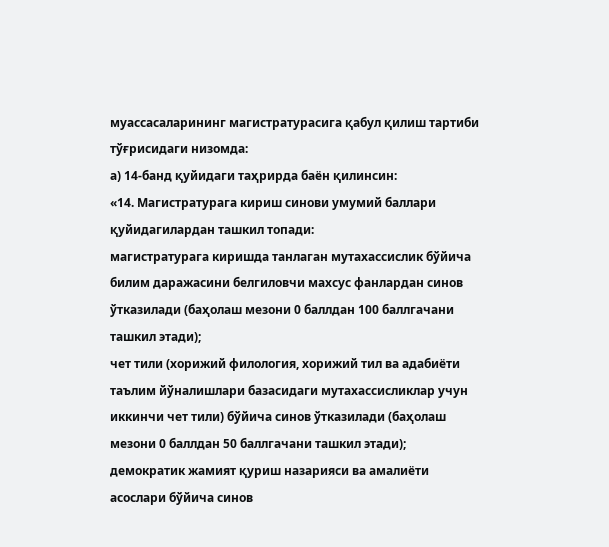муассасаларининг магистратурасига қабул қилиш тартиби тўғрисидаги низомда:
а) 14-банд қуйидаги таҳрирда баён қилинсин:
«14. Магистратурага кириш синови умумий баллари қуйидагилардан ташкил топади:
магистратурага киришда танлаган мутахассислик бўйича билим даражасини белгиловчи махсус фанлардан синов ўтказилади (баҳолаш мезони 0 баллдан 100 баллгачани ташкил этади);
чет тили (хорижий филология, хорижий тил ва адабиёти таълим йўналишлари базасидаги мутахассисликлар учун иккинчи чет тили) бўйича синов ўтказилади (баҳолаш мезони 0 баллдан 50 баллгачани ташкил этади);
демократик жамият қуриш назарияси ва амалиёти асослари бўйича синов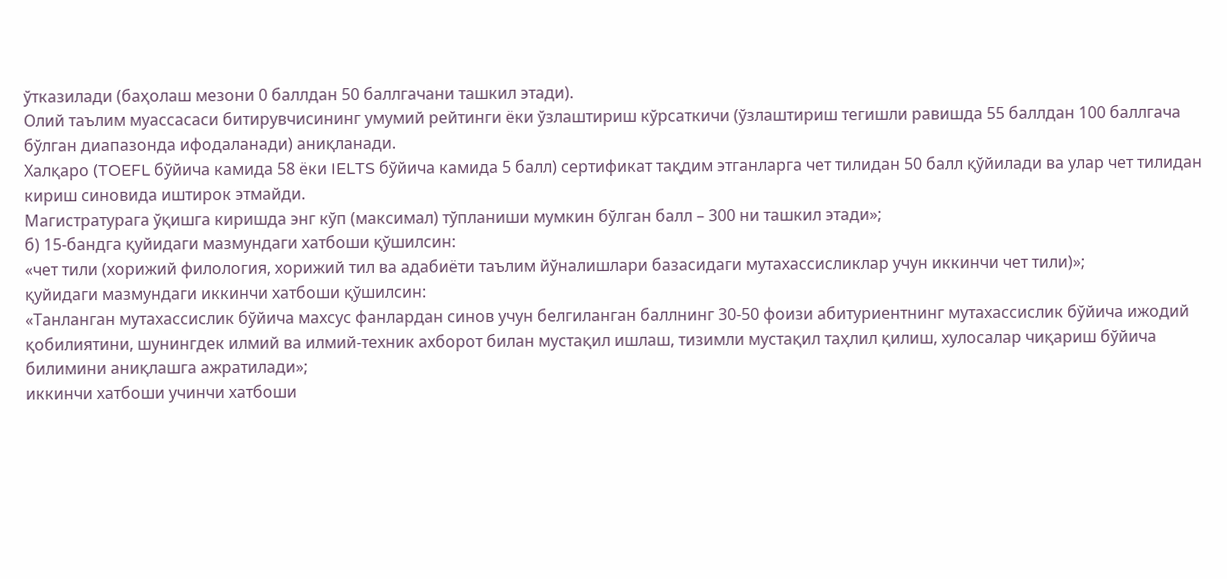ўтказилади (баҳолаш мезони 0 баллдан 50 баллгачани ташкил этади).
Олий таълим муассасаси битирувчисининг умумий рейтинги ёки ўзлаштириш кўрсаткичи (ўзлаштириш тегишли равишда 55 баллдан 100 баллгача бўлган диапазонда ифодаланади) аниқланади.
Халқаро (TOEFL бўйича камида 58 ёки IELTS бўйича камида 5 балл) сертификат тақдим этганларга чет тилидан 50 балл қўйилади ва улар чет тилидан кириш синовида иштирок этмайди.
Магистратурага ўқишга киришда энг кўп (максимал) тўпланиши мумкин бўлган балл – 300 ни ташкил этади»;
б) 15-бандга қуйидаги мазмундаги хатбоши қўшилсин:
«чет тили (хорижий филология, хорижий тил ва адабиёти таълим йўналишлари базасидаги мутахассисликлар учун иккинчи чет тили)»;
қуйидаги мазмундаги иккинчи хатбоши қўшилсин:
«Танланган мутахассислик бўйича махсус фанлардан синов учун белгиланган баллнинг 30-50 фоизи абитуриентнинг мутахассислик бўйича ижодий қобилиятини, шунингдек илмий ва илмий-техник ахборот билан мустақил ишлаш, тизимли мустақил таҳлил қилиш, хулосалар чиқариш бўйича билимини аниқлашга ажратилади»;
иккинчи хатбоши учинчи хатбоши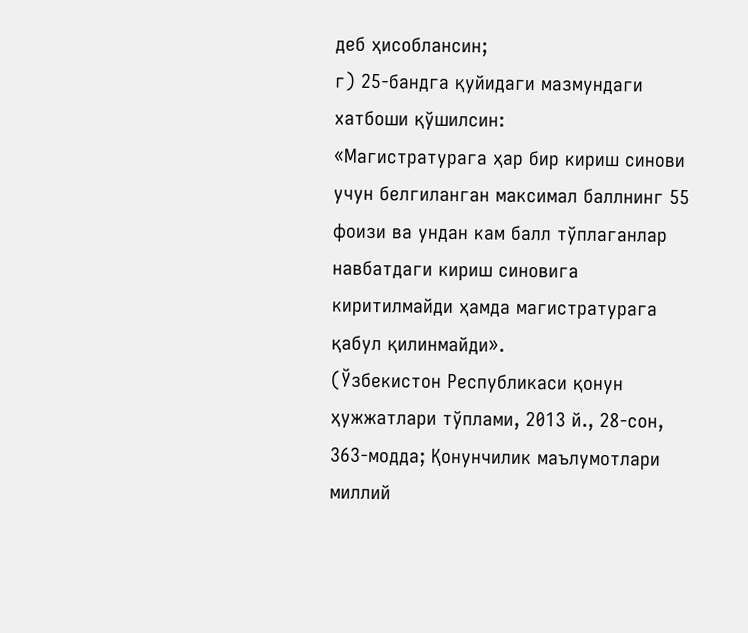деб ҳисоблансин;
г) 25-бандга қуйидаги мазмундаги хатбоши қўшилсин:
«Магистратурага ҳар бир кириш синови учун белгиланган максимал баллнинг 55 фоизи ва ундан кам балл тўплаганлар навбатдаги кириш синовига киритилмайди ҳамда магистратурага қабул қилинмайди».
(Ўзбекистон Республикаси қонун ҳужжатлари тўплами, 2013 й., 28-сон, 363-модда; Қонунчилик маълумотлари миллий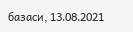базаси, 13.08.2021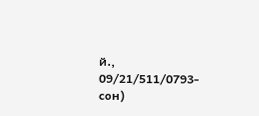й., 09/21/511/0793-сон)